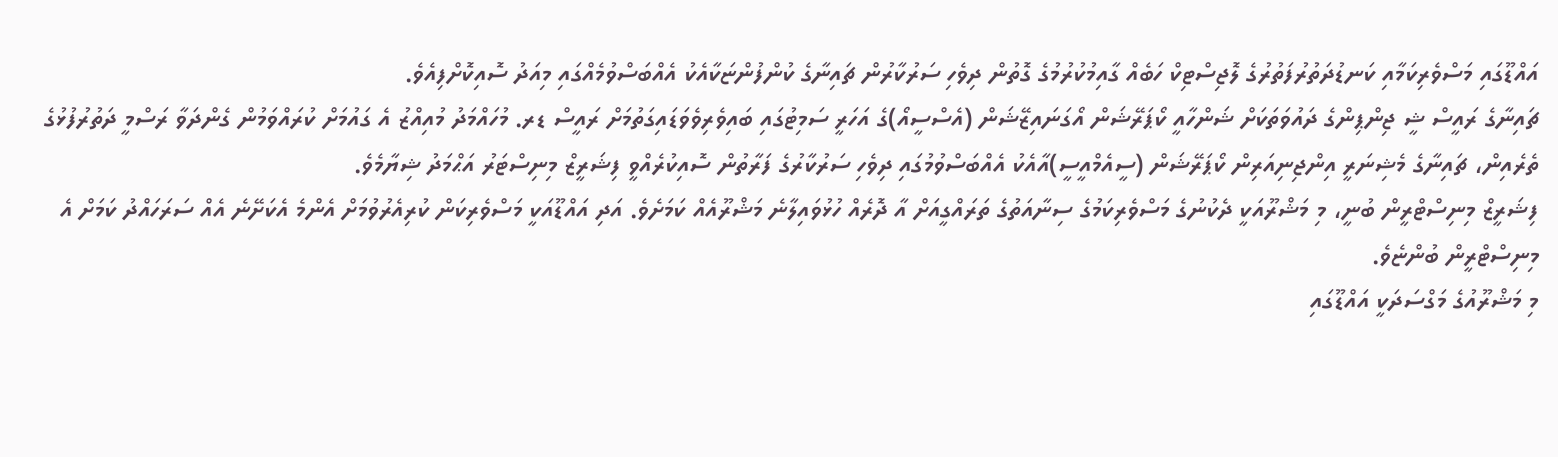އައްޑޫގައި މަސްވެރިކަމާއި ކަނޑުދަތުރުފަތުރުގެ ލޮޖިސްޓިކް ހަބެއް ގާއިމުކުރުމުގެ ގޮތުން ދިވެހި ސަރުކާރުން ޗައިނާގެ ކުންފުންޏަކާއެކު އެއްބަސްވުމެއްގައި މިއަދު ސޮއިކޮށްފިއެވެ.
ޗައިނާގެ ރައީސް ޝީ ޖިންޕިންގެ ދައުވަތަކަށް ޝަންހާއީ ކޯޕަރޭޝަން އޯގަނައިޒޭޝަން (އެސްސީއޯ)ގެ އަހަރީ ސަމިޓުގައި ބައިވެރިވެވަޑައިގަތުމަށް ރައީސް ޑރ. މުހައްމަދު މުއިއްޒު އެ ގައުމަށް ކުރައްވަމުން ގެންދަވާ ރަސްމީ ދަތުރުފުޅުގެ ތެރެއިން، ޗައިނާގެ މެޝިނަރީ އިންޖިނިއަރިން ކޯޕަރޭޝަން (ސީއެމްއީސީ)އާއެކު އެއްބަސްވުމުގައި ދިވެހި ސަރުކާރުގެ ފަރާތުން ސޮއިކުރެއްވީ ފިޝަރީޒް މިނިސްޓަރު އަޙްމަދު ޝިޔާމެވެ.
ފިޝަރީޒް މިނިސްޓްރީން ބުނީ، މި މަޝްރޫއަކީ ދެކުނުގެ މަސްވެރިކަމުގެ ސިނާއަތުގެ ތަރައްގީއަށް އާ ދޮރެއް ހުޅުވައިލާނެ މަޝްރޫއެއް ކަމަށެވެ. އަދި އައްޑޫއަކީ މަސްވެރިކަން ކުރިއެރުވުމަށް އެންމެ އެކަށޭނެ އެއް ސަރަހައްދު ކަމަށް އެ މިނިސްޓްރީން ބުންޏެވެ.
މި މަޝްރޫއުގެ މަގްސަދަކީ އައްޑޫގައި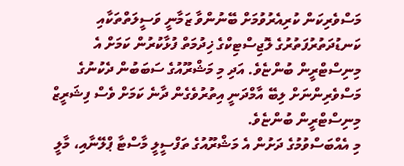މަސްވެރިކަން ކުރިއެރުވުމަށް ބޭނުންވާ ޒަމާނީ ވަސީލަތްތަކާއި ކަނޑުދަތުރުފަތުރުގެ ލޮޖިސްޓިކްގެ ޚިދުމަތް ފުޅާކުރުން ކަމަށް އެ މިނިސްޓްރީން ބުންޏެވެ. އަދި މި މަޝްރޫއުގެ ސަބަބުން ދެކުނުގެ މަސްވެރިންނަށް ލިބޭ އާމްދަނީ އިތުރުވެގެން ދާނެ ކަމަށް ވެސް ފިޝަރީޒް މިނިސްޓްރީން ބުންޏެވެ.
މި އެއްބަސްވުމުގެ ދަށުން އެ މަޝްރޫއުގެ ތަފްސީލީ މާސްޓާ ޕްލޭނާއި، މާލީ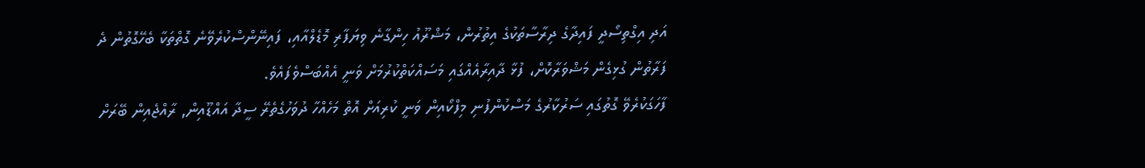އަދި އިގްތިސޯދީ ފައިދާގެ ދިރާސާތަކުގެ އިތުރުން، މަޝްރޫއު ހިންގާނެ ވިޔަފާރި މޮޑެލްއާއި، ފައިނޭންސްކުރެވޭނެ ގޮތްތަކާ ބެހޭގޮތުން ދެ ފަރާތުން ގުޅިގެން މަޝްވަރާކޮށް، ފުޅާ ދާއިރާއެއްގައި މަސައްކަތްކުރުމަށް ވަނީ އެއްބަސްވެފައެވެ.
ފާހަގަކުރެވޭ ގޮތުގައި ސަރުކާރުގެ މަސްކުންފުނި މިފްކޯއިން ވަނީ ކުރިއަށް އޮތް މަހެއްހާ ދުވަހުގެތެރޭ ސީދާ އައްޑޫއިން, ރާއްޖެއިން ބޭރަށް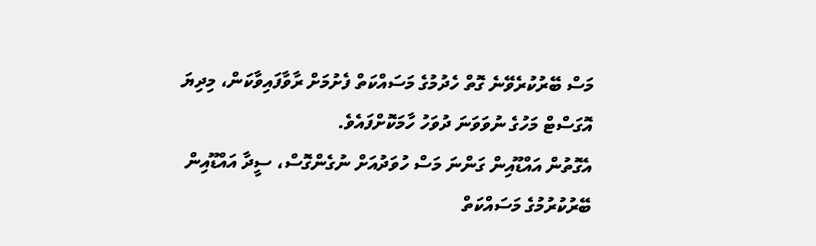މަސް ބޭރުކުރެވޭނެ ގޮތް ހެދުމުގެ މަސައްކަތް ފެށުމަށް ރާވާފައިވާކަން، މިދިޔަ އޮގަސްޓް މަހުގެ ނުވަވަނަ ދުވަހު ހާމަކޮށްފައެވެ.
އެގޮތުން އައްޑޫއިން ގަންނަ މަސް ހުވަދުއަށް ނުގެންގޮސް، ސީދާ އައްޑޫއިން ބޭރުކުރުމުގެ މަސައްކަތް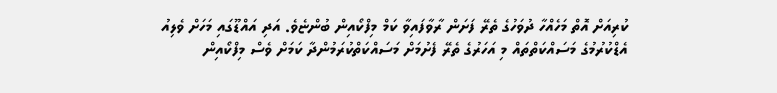ކުރިއަށް އޮތް މަހެއްހާ ދުވަހުގެ ތެރޭ ފަށަން ރާވާފައިވާ ކަމް މިފްކޯއިން ބުންޏެވެ. އަދި އައްޑޫގައި މަހަށް ވެލިއު އެޑްކުރުމުގެ މަސައްކަތްތައް މި އަހަރުގެ ތެރޭ ފެށުމަށް މަސައްކަތްކުރަމުންދާ ކަމަށް ވެސް މިފްކޯއިން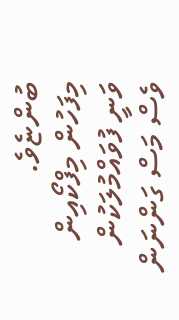ބުންޏެވެ.
މިފަހުން މިފްކޯއިން ވަނީ ފުވައްމުލަކުން ވެސް މަސް ގަންނަން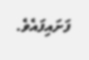ފަށައިފައެވެ.